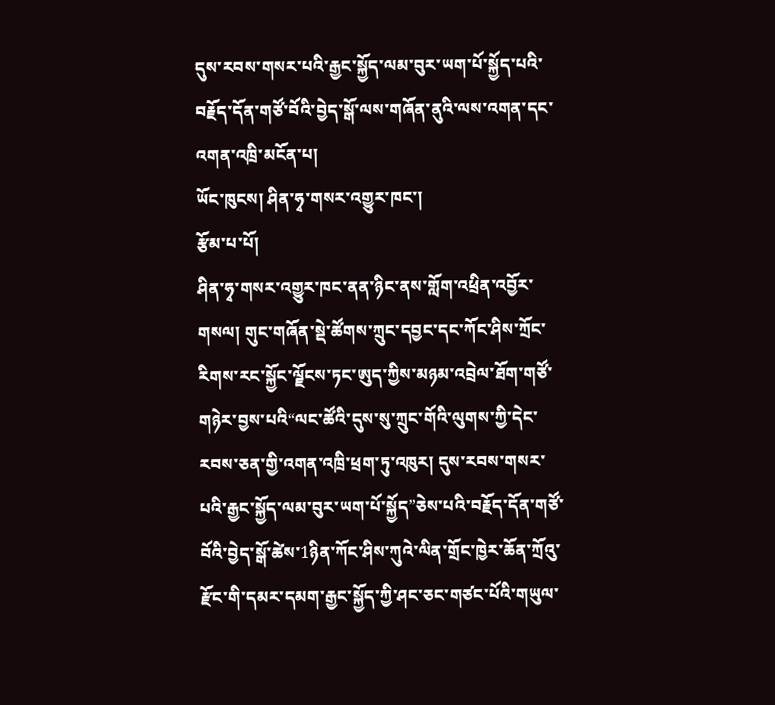དུས་རབས་གསར་པའི་རྒྱང་སྐྱོད་ལམ་བུར་ཡག་པོ་སྐྱོད་པའི་བརྗོད་དོན་གཙོ་བོའི་བྱེད་སྒོ་ལས་གཞོན་ནུའི་ལས་འགན་དང་འགན་འཁྲི་མངོན་པ།
ཡོང་ཁུངས། ཤིན་ཧྭ་གསར་འགྱུར་ཁང་།
རྩོམ་པ་པོ།
ཤིན་ཧྭ་གསར་འགྱུར་ཁང་ནན་ཉིང་ནས་གློག་འཕྲིན་འབྱོར་གསལ། གུང་གཞོན་སྡེ་ཚོགས་ཀྲུང་དབྱང་དང་ཀོང་ཤིས་ཀྲོང་རིགས་རང་སྐྱོང་ལྗོངས་ཏང་ཨུད་ཀྱིས་མཉམ་འབྲེལ་ཐོག་གཙོ་གཉེར་བྱས་པའི“ལང་ཚོའི་དུས་སུ་ཀྲུང་གོའི་ལུགས་ཀྱི་དེང་རབས་ཅན་གྱི་འགན་འཁྲི་ཕྲག་ཏུ་འཁུར། དུས་རབས་གསར་པའི་རྒྱང་སྐྱོད་ལམ་བུར་ཡག་པོ་སྐྱོད”ཅེས་པའི་བརྗོད་དོན་གཙོ་བོའི་བྱེད་སྒོ་ཚེས་1ཉིན་ཀོང་ཤིས་ཀུའེ་ལིན་གྲོང་ཁྱེར་ཆོན་ཀྲོའུ་རྫོང་གི་དམར་དམག་རྒྱང་སྐྱོད་ཀྱི་ཤང་ཅང་གཙང་པོའི་གཡུལ་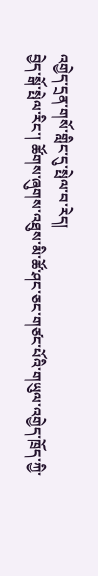འགྱེད་དྲན་གསོ་གླིང་དུ་སྤེལ་བ་རེད།
བྱེད་སྒོ་སྤེལ་རིང་། ཚོགས་ཞུགས་འཐུས་མི་ཚོ་ཤང་ཅང་གཙང་པོའི་གཡུལ་འགྱེད་ཁྲོད་ཀྱི་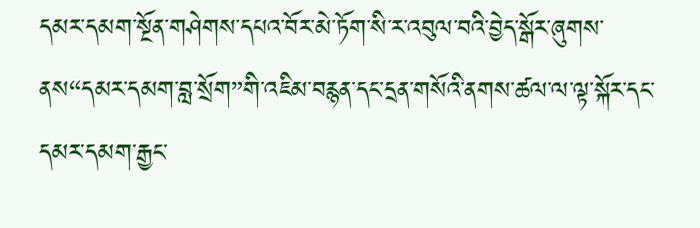དམར་དམག་སྔོན་གཤེགས་དཔའ་བོར་མེ་ཏོག་སི་ར་འབུལ་བའི་བྱེད་སྒོར་ཞུགས་ནས“དམར་དམག་བླ་སྲོག”གི་འཇིམ་བརྙན་དང་དྲན་གསོའི་ནགས་ཚལ་ལ་ལྟ་སྐོར་དང་དམར་དམག་རྒྱང་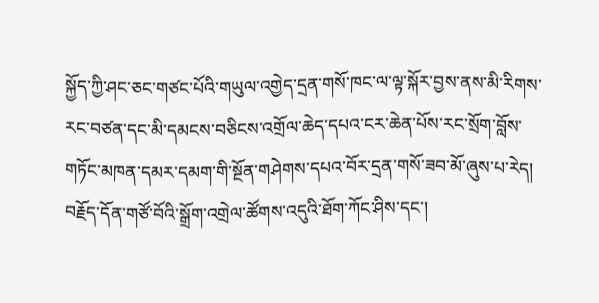སྐྱོད་ཀྱི་ཤང་ཅང་གཙང་པོའི་གཡུལ་འགྱེད་དྲན་གསོ་ཁང་ལ་ལྟ་སྐོར་བྱས་ནས་མི་རིགས་རང་བཙན་དང་མི་དམངས་བཅིངས་འགྲོལ་ཆེད་དཔའ་ངར་ཆེན་པོས་རང་སྲོག་བློས་གཏོང་མཁན་དམར་དམག་གི་སྔོན་གཤེགས་དཔའ་བོར་དྲན་གསོ་ཟབ་མོ་ཞུས་པ་རེད། བརྗོད་དོན་གཙོ་བོའི་སྒྲོག་འགྲེལ་ཚོགས་འདུའི་ཐོག་ཀོང་ཤིས་དང་།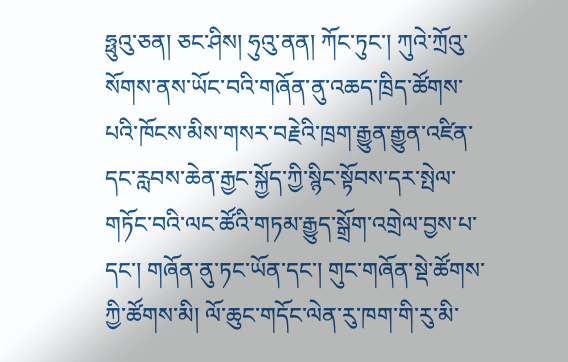ཧྥུའུ་ཅན། ཅང་ཤིས། ཧུའུ་ནན། ཀོང་ཏུང་། ཀུའེ་ཀྲོའུ་སོགས་ནས་ཡོང་བའི་གཞོན་ནུ་འཆད་ཁྲིད་ཚོགས་པའི་ཁོངས་མིས་གསར་བརྗེའི་ཁྲག་རྒྱུན་རྒྱུན་འཛིན་དང་རླབས་ཆེན་རྒྱང་སྐྱོད་ཀྱི་སྙིང་སྟོབས་དར་སྤེལ་གཏོང་བའི་ལང་ཚོའི་གཏམ་རྒྱུད་སྒྲོག་འགྲེལ་བྱས་པ་དང་། གཞོན་ནུ་ཏང་ཡོན་དང་། གུང་གཞོན་སྡེ་ཚོགས་ཀྱི་ཚོགས་མི། ལོ་ཆུང་གདོང་ལེན་རུ་ཁག་གི་རུ་མི་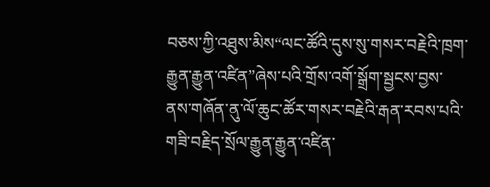བཅས་ཀྱི་འཐུས་མིས“ལང་ཚོའི་དུས་སུ་གསར་བརྗེའི་ཁྲག་རྒྱུན་རྒྱུན་འཛིན”ཞེས་པའི་གྲོས་འགོ་སྒྲོག་སྦྱངས་བྱས་ནས་གཞོན་ནུ་ལོ་ཆུང་ཚོར་གསར་བརྗེའི་རྒན་རབས་པའི་གཟི་བརྗིད་སྲོལ་རྒྱུན་རྒྱུན་འཛིན་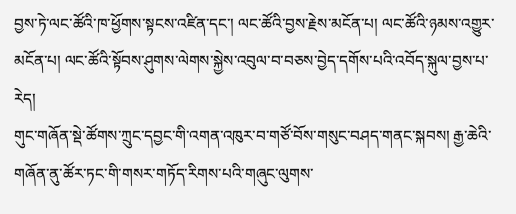བྱས་ཏེ་ལང་ཚོའི་ཁ་ཕྱོགས་སྟངས་འཛིན་དང་། ལང་ཚོའི་བྱས་རྗེས་མངོན་པ། ལང་ཚོའི་ཉམས་འགྱུར་མངོན་པ། ལང་ཚོའི་སྟོབས་ཤུགས་ལེགས་སྐྱེས་འབུལ་བ་བཅས་བྱེད་དགོས་པའི་འབོད་སྐུལ་བྱས་པ་རེད།
གུང་གཞོན་སྡེ་ཚོགས་ཀྲུང་དབྱང་གི་འགན་འཁུར་བ་གཙོ་བོས་གསུང་བཤད་གནང་སྐབས། རྒྱ་ཆེའི་གཞོན་ནུ་ཚོར་ཏང་གི་གསར་གཏོད་རིགས་པའི་གཞུང་ལུགས་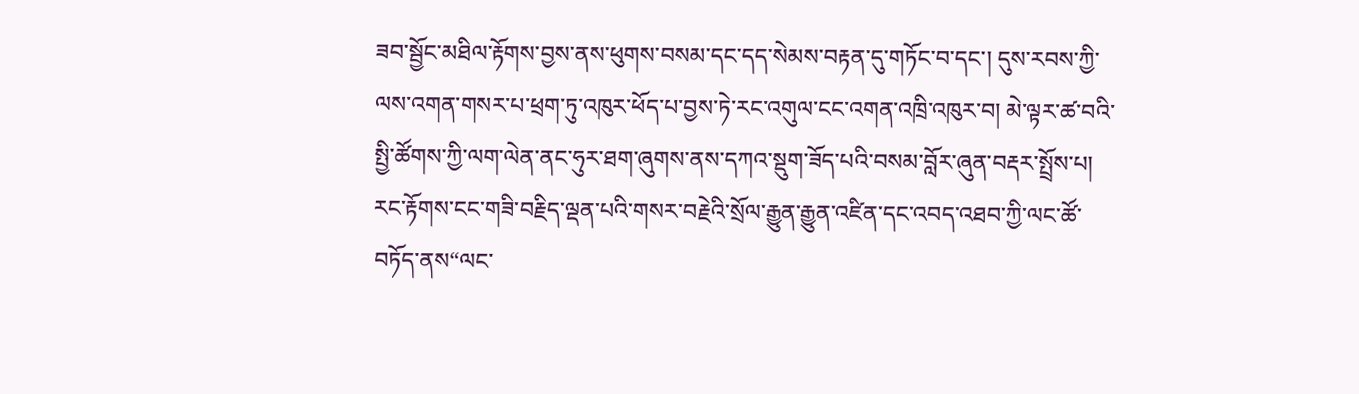ཟབ་སྦྱོང་མཐིལ་རྟོགས་བྱས་ནས་ཕུགས་བསམ་དང་དད་སེམས་བརྟན་དུ་གཏོང་བ་དང་། དུས་རབས་ཀྱི་ལས་འགན་གསར་པ་ཕྲག་ཏུ་འཁུར་ཕོད་པ་བྱས་ཏེ་རང་འགུལ་ངང་འགན་འཁྲི་འཁུར་བ། མེ་ལྟར་ཚ་བའི་སྤྱི་ཚོགས་ཀྱི་ལག་ལེན་ནང་ཧུར་ཐག་ཞུགས་ནས་དཀའ་སྡུག་ཟོད་པའི་བསམ་བློར་ཞུན་བརྡར་སྤྲོས་པ། རང་རྟོགས་ངང་གཟི་བརྗིད་ལྡན་པའི་གསར་བརྗེའི་སྲོལ་རྒྱུན་རྒྱུན་འཛིན་དང་འབད་འཐབ་ཀྱི་ལང་ཚོ་བཏོད་ནས“ལང་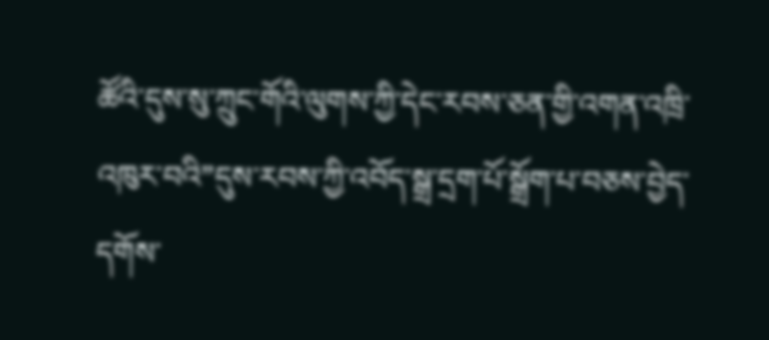ཚོའི་དུས་སུ་ཀྲུང་གོའི་ལུགས་ཀྱི་དེང་རབས་ཅན་གྱི་འགན་འཁྲི་འཁུར་བའི”དུས་རབས་ཀྱི་འབོད་སྒྲ་དྲག་པོ་སྒྲོག་པ་བཅས་བྱེད་དགོས་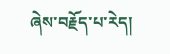ཞེས་བརྗོད་པ་རེད།